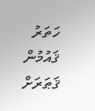ހަތަރު ޤައުމުން ޤަޠަރަށް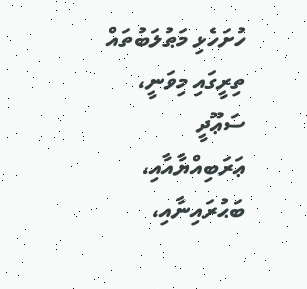ހުށަހެޅި މަޠުލަބުތައް
ތިރީގައި މިވަނީ، ސަޢޫދީ ޢަރަބިއްޔާއާއި، ބަޙުރައިނާއި،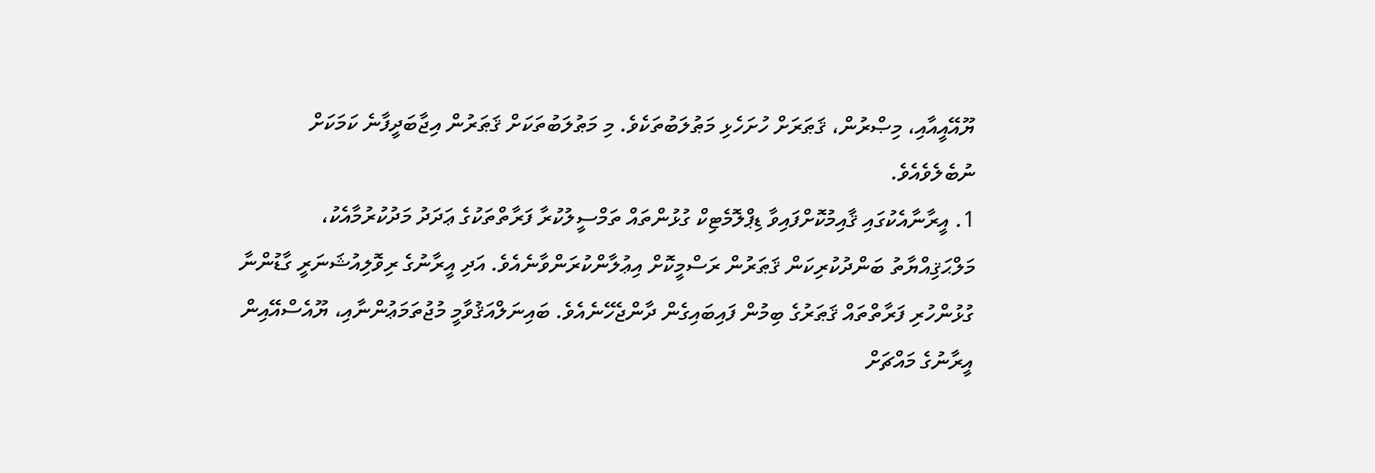ޔޫއޭއީއާއި، މިޞްރުން، ޤަޠަރަށް ހުށަހެޅި މަޠުލަބުތަކެވެ. މި މަޠުލަބުތަކަށް ޤަޠަރުން އިޖާބަދީފާނެ ކަމަކަށް ނުބެލެވެއެވެ.
1. އީރާނާއެކުގައި ޤާއިމުކޮށްފައިވާ ޑިޕްލޮމެޓިކް ގުޅުންތައް ތަމްސީލުކުރާ ފަރާތްތަކުގެ ޢަދަދު މަދުކުރުމާއެކު، މަލްޙަޤިއްޔާތު ބަންދުކުރިކަން ޤަޠަރުން ރަސްމީކޮށް އިޢުލާންކުރަންވާނެއެވެ. އަދި އީރާނުގެ ރިވޮލިއުޝަނަރީ ގާޑުންނާ ގުޅުންހުރި ފަރާތްތައް ޤަޠަރުގެ ބިމުން ފައިބައިގެން ދާންޖެހޭނެއެވެ. ބައިނަލްއަޤުވާމީ މުޖުތަމަޢުންނާއި، ޔޫއެސްއޭއިން އީރާނުގެ މައްޗަށް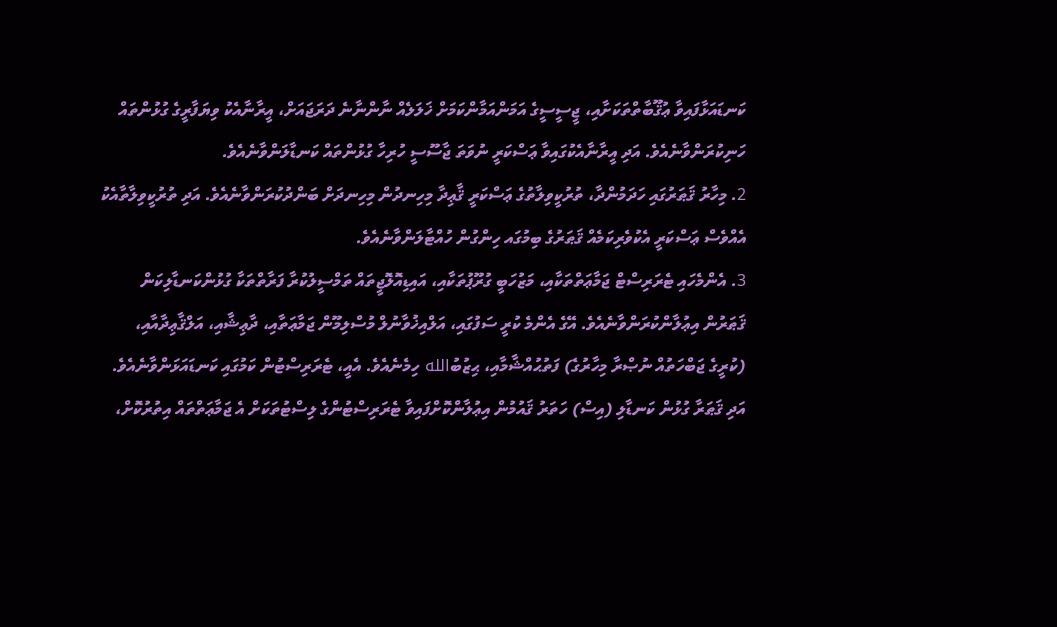ކަނޑައަޅާފައިވާ ޢުޤޫބާތްތަކަށާއި، ޖީސީސީގެ އަމަންއަމާންކަމަށް ޚަލަލެއް ނާންނާނެ ދަރަޖައަށް، އީރާނާއެކު ވިޔަފާރީގެ ގުޅުންތައް ހަނިކުރަންވާނެއެވެ. އަދި އީރާނާއެކުގައިވާ ޢަސްކަރީ ނުވަތަ ޖާސޫސީ ހުރިހާ ގުޅުންތައް ކަނޑާލަންވާނެއެވެ.
2. މިހާރު ޤަޠަރުގައި ހަދަމުންދާ، ތުރުކީވިލާތުގެ ޢަސްކަރީ ޤާޢިދާ މިހިނދުން މިހިނދަށް ބަންދުކުރަންވާނެއެވެ. އަދި ތުރުކީވިލާތާއެކު އެއްވެސް ޢަސްކަރީ އެކުވެރިކަމެއް ޤަޠަރުގެ ބިމުގައ ހިންގުން ހުއްޓާލަންވާނެއެވެ.
3. އެންމެހައި ޓެރަރިސްޓް ޖަމާޢަތްތަކާއި، މަޒުހަބީ ގުރޫޕުތަކާއި، އައިޑިއޮލޮޖީތައް ތަމްސީލުކުރާ ފަރާތްތަކާ ގުޅުންކަނޑާލިކަން ޤަޠަރުން އިޢުލާންކުރަންވާނެއެވެ. އޭގެ އެންމެ ކުރީ ސަފުގައި، އަލްއިޚުވާނުލް މުސްލިމޫން ޖަމާޢަތާއި، ދާޢިޝާއި، އަލްޤާޢިދާއާއި، (ކުރީގެ ޖަބްހަތުއް ނުޞްރާ މިހާރުގެ) ފަތުޙުއްޝާމާއި، ޙިޒުބުالله ހިމެނެއެވެ. އެއީ، ޓެރަރިސްޓުން ކަމުގައި ކަނޑައަޅަންވާނެއެވެ. އަދި ޤަޠަރާ ގުޅުން ކަނޑާލި (އިސް) ހަތަރު ޤައުމުން އިޢުލާންކޮށްފައިވާ ޓެރަރިސްޓުންގެ ލިސްޓުތަކަށް އެ ޖަމާޢަތްތައް އިތުރުކޮށް،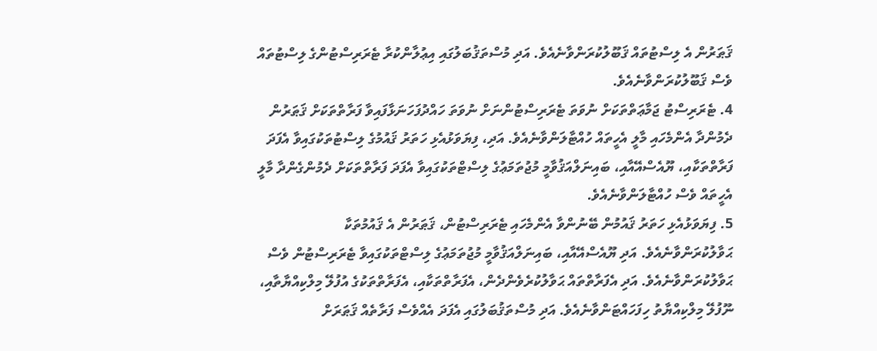ޤަޠަރުން އެ ލިސްޓުތައް ޤަބޫލުކުރަންވާނެއެވެ. އަދި މުސްތަޤުބަލުގައި އިޢުލާންކުރާ ޓެރަރިސްޓުންގެ ލިސްޓުތައް ވެސް ޤަބޫލުކުރަންވާނެއެވެ.
4. ޓެރަރިސްޓު ޖަމާޢަތްތަކަށް ނުވަތަ ޓެރަރިސްޓުންނަށް ނުވަތަ ހައްދުފަހަނަޅާފައިވާ ފަރާތްތަކަށް ޤަޠަރުން ދެމުންދާ އެންމެހައި މާލީ އެހީތައް ހުއްޓާލަންވާނެއެވެ. އަދި، ފިޔަވަޅުއެޅި ހަތަރު ޤައުމުގެ ލިސްޓުތަކުގައިވާ އެފަދަ ފަރާތްތަކާއި، ޔޫއެސްއޭއާއި، ބައިނަލްއަޤުވާމީ މުޖުތަމަޢުގެ ލިސްޓްތަކުގައިވާ އެފަދަ ފަރާތްތަކަށް ދެމުންގެންދާ މާލީ އެހީތައް ވެސް ހުއްޓާލަންވާނެއެވެ.
5. ފިޔަވަޅުއެޅި ހަތަރު ޤައުމުން ބޭނުންވާ އެންމެހައި ޓެރަރިސްޓުން، ޤަޠަރުން އެ ޤައުމުތަކާ ޙަވާލުކުރަންވާނެއެވެ. އަދި ޔޫއެސްއޭއާއި، ބައިނަލްއަޤުވާމީ މުޖުތަމަޢުގެ ލިސްޓްތަކުގައިވާ ޓެރަރިސްޓުން ވެސް ޙަވާލުކުރަންވާނެއެވެ. އަދި އެފަރާތްތައް ޙަވާލުކުރެވެންދެން، އެފަރާތްތަކާއި، އެފަރާތްތަކުގެ އުފުލޭ މިލްކިއްޔާތާއި، ނޫފުލޭ މިލްކިއްޔާތު ހިފަހައްޓަންވާނެއެވެ. އަދި މުސްތަޤުބަލުގައި އެފަދަ އެއްވެސް ފަރާތެއް ޤަޠަރަށް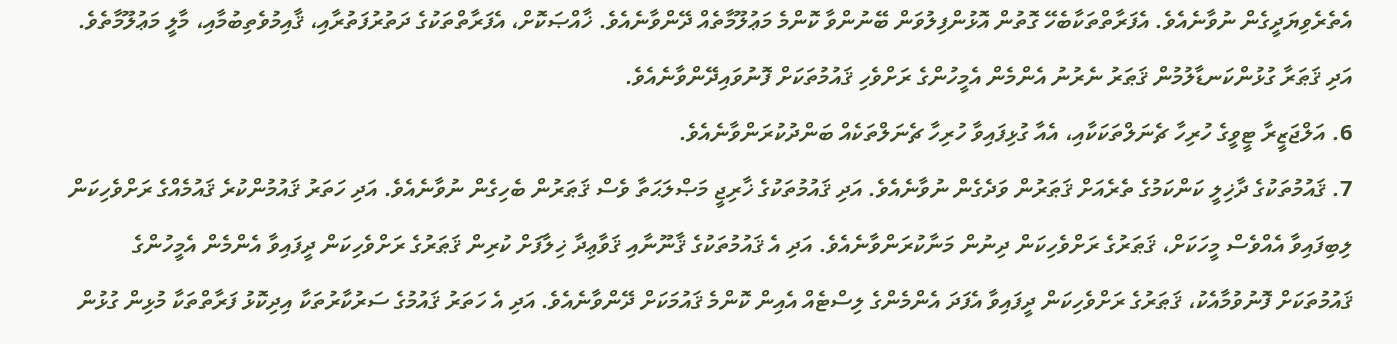އެތެރެވިޔަދީގެން ނުވާނެއެވެ. އެފަރާތްތަކާބެހޭ ގޮތުން އޮޅުންފިލުވަން ބޭނުންވާ ކޮންމެ މަޢުލޫމާތެއް ދޭންވާނެއެވެ. ޚާއްޞަކޮށް، އެފަރާތްތަކުގެ ދަތުރުފަތުރާއި، ޤާއިމުވެތިބުމާއި، މާލީ މަޢުލޫމާތެވެ. އަދި ޤަޠަރާ ގުޅުންކަނޑާލުމުން ޤަޠަރު ނެރުނު އެންމެން އެމީހުންގެ ރަށްވެހި ޤައުމުތަކަށް ފޮނުވައިދޭންވާނެއެވެ.
6. އަލްޖަޒީރާ ޓީވީގެ ހުރިހާ ޗެނަލްތަކަކާއި، އެއާ ގުޅިފައިވާ ހުރިހާ ޗެނަލްތަކެއް ބަންދުކުރަންވާނެއެވެ.
7. ޤައުމުތަކުގެ ދާޚިލީ ކަންކަމުގެ ތެރެއަށް ޤަޠަރުން ވަދެގެން ނުވާނެއެވެ. އަދި ޤައުމުތަކުގެ ޚާރިޖީ މަޞްލަޙަތާ ވެސް ޤަޠަރުން ބެހިގެން ނުވާނެއެވެ. އަދި ހަތަރު ޤައުމުންކުރެ ޤައުމެއްގެ ރަށްވެހިކަން ލިބިފައިވާ އެއްވެސް މީހަކަށް، ޤަޠަރުގެ ރަށްވެހިކަން ދިނުން މަނާކުރަންވާނެއެވެ. އަދި އެ ޤައުމުތަކުގެ ޤާނޫނާއި ޤަވާޢިދާ ޚިލާފަށް ކުރިން ޤަޠަރުގެ ރަށްވެހިކަން ދީފައިވާ އެންމެން އެމީހުންގެ ޤައުމުތަކަށް ފޮނުވުމާއެކު، ޤަޠަރުގެ ރަށްވެހިކަން ދީފައިވާ އެފަދަ އެންމެންގެ ލިސްޓެއް އެއިން ކޮންމެ ޤައުމަކަށް ދޭންވާނެއެވެ. އަދި އެ ހަތަރު ޤައުމުގެ ސަރުކާރުތަކާ އިދިކޮޅު ފަރާތްތަކާ މުޅިން ގުޅުން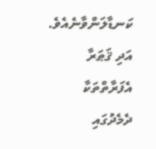ކަނޑާލަންވާނެއެވެ. އަދި ޤަޠަރާ އެފަރާތްތަކާ ދެމެދުގައި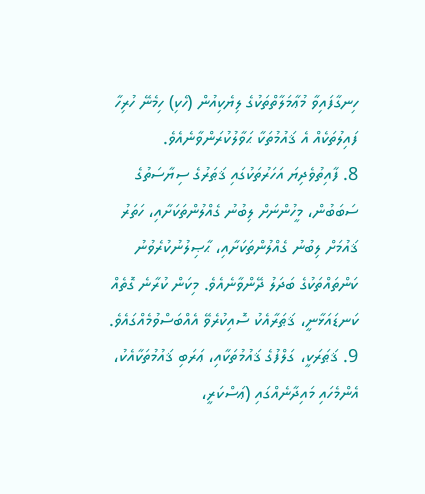ހިނގާފައިވާ މުޢާމަލާތްތަކުގެ ލިޔެކިއުން (ހެކި) ހިމެނޭ ހުރިހާ ފައިލުތަކެއް އެ ޤައުމުތަކާ ޙަވާލުކުރަންވާނެއެވެ.
8. ފާއިތުވެދިޔަ އަހަރުތަކުގައި ޤަޠަރުގެ ސިޔާސަތުގެ ސަބަބުން، މީހުންނަށް ލިބުނު ގެއްލުންތަކަށާއި، ހަތަރު ޤައުމަށް ލިބުނު ގެއްލުންތަކަށާއި، ޙާޞިލުނުކުރެވުނު ކަންތައްތަކުގެ ބަދަލު ދޭންވާނެއެވެ. މިކަން ކުރާނެ ގޮތެއް ކަނޑައަޅާނީ، ޤަޠަރާއެކު ސޮއިކުރެވޭ އެއްބަސްވުމެއްގައެވެ.
9. ޤަޠަރަކީ، ގަލްފުގެ ޤައުމުތަކާއި، ޢަރަބި ޤައުމުތަކާއެކު، އެންމެހައި މައިދާނެއްގައި (ޢަސްކަރީ،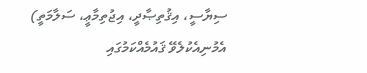ސިޔާސީ، އިޤުތިޞާދީ، އިޖުތިމާޢީ، ސަލާމަތީ) އެމުނިއެކުލެވޭ ޤައުމެއްކަމުގައި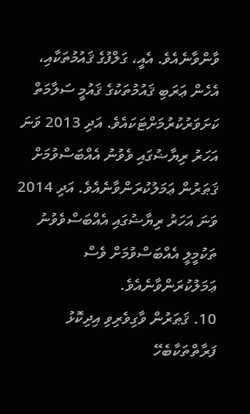ވާންވާނެއެވެ. އެއީ، ގަލްފުގެ ޤައުމުތަކާއި، އެހެން ޢަރަބި ޤައުމުތަކުގެ ޤައުމީ ސަލާމަތް ކަށަވަރުކުރުމަށްޓަކައެވެ. އަދި 2013 ވަނަ އަހަރު ރިޔާޟުގައި ވެވުނު އެއްބަސްވުމަށް ޤަޠަރުން ޢަމަލުކުރަންވާނެއެވެ. އަދި 2014 ވަނަ އަހަރު ރިޔާޟުގައި އެއްބަސްވެވުނު ތަކުމީލީ އެއްބަސްވުމަށް ވެސް ޢަމަލުކުރަންވާނެއެވެ.
10. ޤަޠަރުން ވާގިވެރިވި އިދިކޮޅު ފަރާތްތަކާބެހޭ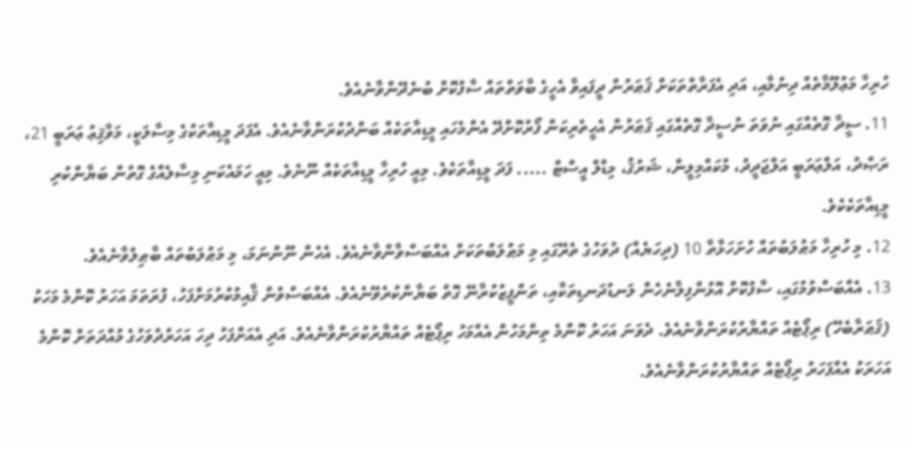ހުރިހާ މަޢުލޫމާތެއް ދިނުމާއި، އަދި އެފަރާތްތަކަށް ޤަޠަރުން ދީފައިވާ އެހީގެ ބާވަތްތައް ސާފުކޮށް ބުނެދޭންވާނެއެވެ.
11. ސީދާ ގޮތެއްގައި ނުވަތަ ނުސީދާ ގޮތެއްގައި ޤަޠަރުން އެހީތެރިކަން ފޯރުކޮށްދޭ އެންމެހައި މީޑިއާތަކެއް ބަންދުކުރަންވާނެއެވެ. އެފަދަ މީޑިއާތަކުގެ މިސާލަކީ، މަވާޤިޢު ޢަރަބީ 21، ރަޞްދު، އަލްޢަރަބީ އަލްޖަދީދު، މުކައްމިލީން، ޝަރުޤު، މިޑްލް އީސްޓް ..... ފަދަ މީޑިއާތަކެވެ. މިއީ ހުރިހާ މީޑިއާތަކެއް ނޫނެވެ. މިއީ ހަމައެކަނި މިސާލެއްގެ ގޮތުން ބަޔާންކުރި މީޑިއާތަކެކެވެ.
12. މި ހުރިހާ މަޠުލަބުތައް ހުށަހަޅާތާ 10 (ދިހަޔެއް) ދުވަހުގެ ތެރޭގައި މި މަޠުލަބުތަކަށް އެއްބަސްވާންވާނެއެވެ. އެހެން ނޫންނަމަ، މި މަޠުލަބުތައް ބާޠިލުވާނެއެވެ.
13. އެއްބަސްވުމުގައި، ސާފުކޮށް އޮޅުންފިލާނެހެން ލަނޑުދަނޑިތަކާއި، ތަންފީޒުކުރާނޭ ގޮތް ބަޔާންކުރެވޭނެއެވެ. އެއްބަސްވުން ޤާއިމުކުރުމަށްފަހު، ފުރަތަމަ އަހަރު ކޮންމެ މަހަކު (ޤަޠަރާބެހޭ) ރިޕޯޓެއް ތައްޔާރުކުރަންވާނެއެވެ. ދެވަނަ އަހަރު ކޮންމެ ތިންމަހުން އެއްމަހު ރިޕޯޓެއް ތައްޔާރުކުރަންވާނެއެވެ. އަދި އެއަށްފަހު ދިހަ އަހަރުދުވަހުގެ މުއްދަތަށް ކޮންމެ އަހަރަކު އެއްފަހަރު ރިޕޯޓެއް ތައްޔާރުކުރަންވާނެއެވެ.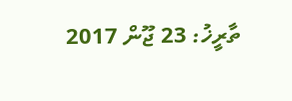ތާރީޚު: 23 ޖޫން 2017